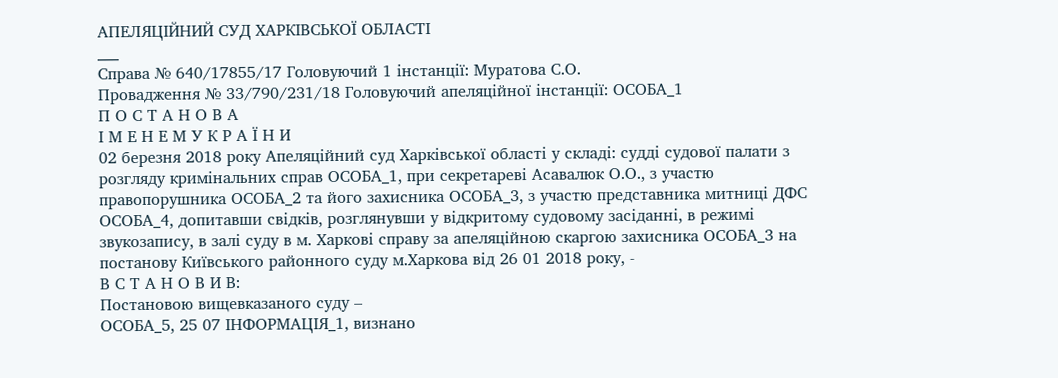АПЕЛЯЦІЙНИЙ СУД ХАРКІВСЬКОЇ ОБЛАСТІ
___
Справа № 640/17855/17 Головуючий 1 інстанції: Муратова С.О.
Провадження № 33/790/231/18 Головуючий апеляційної інстанції: ОСОБА_1
П О С Т А Н О В А
І М Е Н Е М У К Р А Ї Н И
02 березня 2018 року Апеляційний суд Харківської області у складі: судді судової палати з розгляду кримінальних справ ОСОБА_1, при секретареві Асавалюк О.О., з участю правопорушника ОСОБА_2 та його захисника ОСОБА_3, з участю представника митниці ДФС ОСОБА_4, допитавши свідків, розглянувши у відкритому судовому засіданні, в режимі звукозапису, в залі суду в м. Харкові справу за апеляційною скаргою захисника ОСОБА_3 на постанову Київського районного суду м.Харкова від 26 01 2018 року, -
В С Т А Н О В И В:
Постановою вищевказаного суду –
ОСОБА_5, 25 07 ІНФОРМАЦІЯ_1, визнано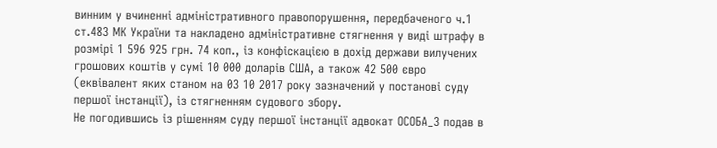винним у вчиненні адміністративного правопорушення, передбаченого ч.1 ст.483 МК України та накладено адміністративне стягнення у виді штрафу в розмірі 1 596 925 грн. 74 коп., із конфіскацією в дохід держави вилучених грошових коштів у сумі 10 000 доларів США, а також 42 500 євро (еквівалент яких станом на 03 10 2017 року зазначений у постанові суду першої інстанції), із стягненням судового збору.
Не погодившись із рішенням суду першої інстанції адвокат ОСОБА_3 подав в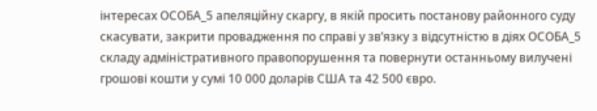інтересах ОСОБА_5 апеляційну скаргу, в якій просить постанову районного суду скасувати, закрити провадження по справі у зв’язку з відсутністю в діях ОСОБА_5 складу адміністративного правопорушення та повернути останньому вилучені грошові кошти у сумі 10 000 доларів США та 42 500 євро.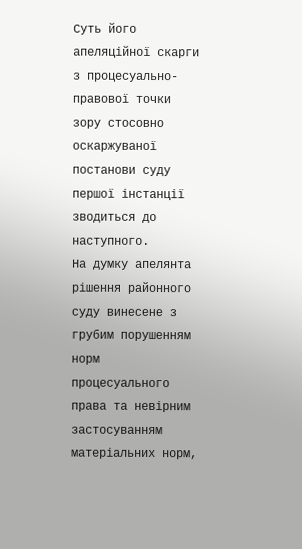Суть його апеляційної скарги з процесуально-правової точки зору стосовно оскаржуваної постанови суду першої інстанції зводиться до наступного.
На думку апелянта рішення районного суду винесене з грубим порушенням норм процесуального права та невірним застосуванням матеріальних норм,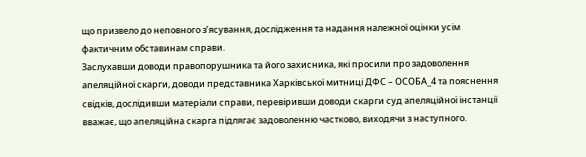що призвело до неповного з’ясування, дослідження та надання належної оцінки усім фактичним обставинам справи.
Заслухавши доводи правопорушника та його захисника, які просили про задоволення апеляційної скарги, доводи представника Харківської митниці ДФС – ОСОБА_4 та пояснення свідків, дослідивши матеріали справи, перевіривши доводи скарги суд апеляційної інстанції вважає, що апеляційна скарга підлягає задоволенню частково, виходячи з наступного.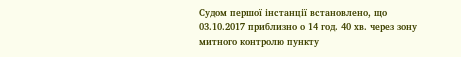Судом першої інстанції встановлено, що 03.10.2017 приблизно о 14 год. 40 хв. через зону митного контролю пункту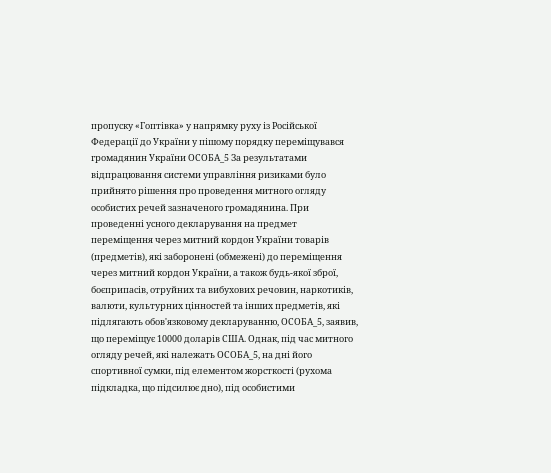пропуску «Гоптівка» у напрямку руху із Російської Федерації до України у пішому порядку переміщувався громадянин України ОСОБА_5 За результатами відпрацювання системи управління ризиками було прийнято рішення про проведення митного огляду особистих речей зазначеного громадянина. При проведенні усного декларування на предмет переміщення через митний кордон України товарів (предметів), які заборонені (обмежені) до переміщення через митний кордон України, а також будь-якої зброї, боєприпасів, отруйних та вибухових речовин, наркотиків, валюти, культурних цінностей та інших предметів, які підлягають обов'язковому декларуванню, ОСОБА_5, заявив, що переміщує 10000 доларів США. Однак, під час митного огляду речей, які належать ОСОБА_5, на дні його спортивної сумки, під елементом жорсткості (рухома підкладка, що підсилює дно), під особистими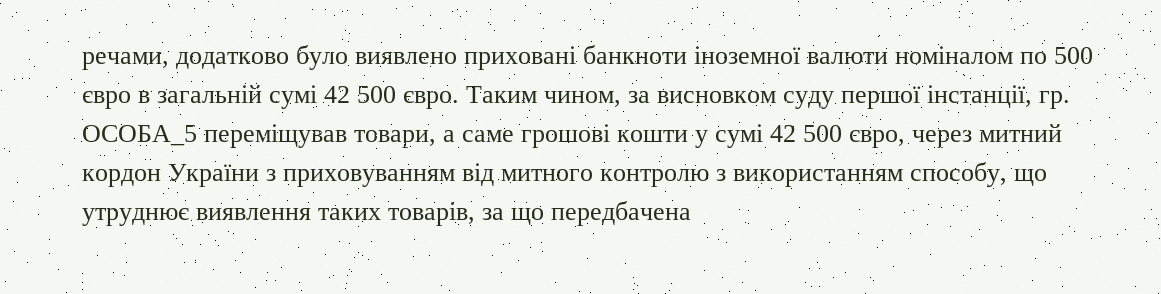речами, додатково було виявлено приховані банкноти іноземної валюти номіналом по 500 євро в загальній сумі 42 500 євро. Таким чином, за висновком суду першої інстанції, гр. ОСОБА_5 переміщував товари, а саме грошові кошти у сумі 42 500 євро, через митний кордон України з приховуванням від митного контролю з використанням способу, що утруднює виявлення таких товарів, за що передбачена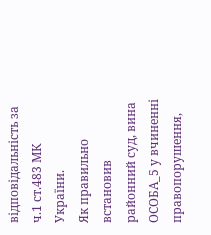відповідальність за ч.1 ст.483 МК України.
Як правильно встановив районний суд, вина ОСОБА_5 у вчиненні правопорушення,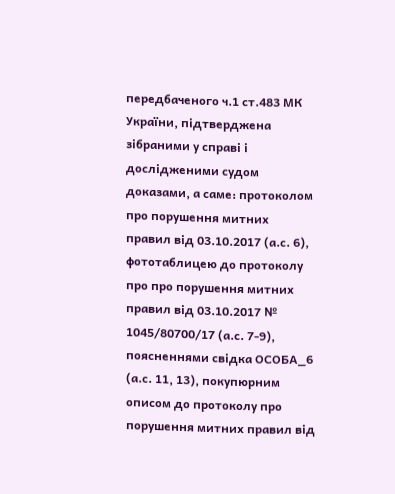передбаченого ч.1 ст.483 МК України, підтверджена зібраними у справі і дослідженими судом доказами, а саме: протоколом про порушення митних правил від 03.10.2017 (а.с. 6), фототаблицею до протоколу про про порушення митних правил від 03.10.2017 № 1045/80700/17 (а.с. 7-9), поясненнями свідка ОСОБА_6 (а.с. 11, 13), покупюрним описом до протоколу про порушення митних правил від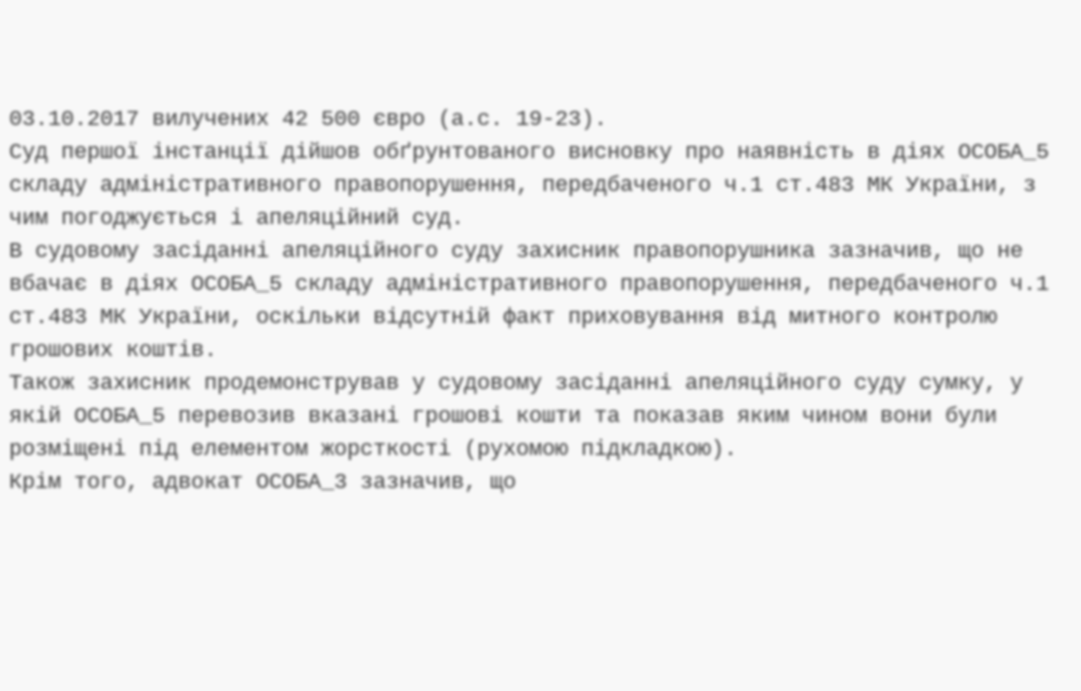03.10.2017 вилучених 42 500 євро (а.с. 19-23).
Суд першої інстанції дійшов обґрунтованого висновку про наявність в діях ОСОБА_5 складу адміністративного правопорушення, передбаченого ч.1 ст.483 МК України, з чим погоджується і апеляційний суд.
В судовому засіданні апеляційного суду захисник правопорушника зазначив, що не вбачає в діях ОСОБА_5 складу адміністративного правопорушення, передбаченого ч.1 ст.483 МК України, оскільки відсутній факт приховування від митного контролю грошових коштів.
Також захисник продемонстрував у судовому засіданні апеляційного суду сумку, у якій ОСОБА_5 перевозив вказані грошові кошти та показав яким чином вони були розміщені під елементом жорсткості (рухомою підкладкою).
Крім того, адвокат ОСОБА_3 зазначив, що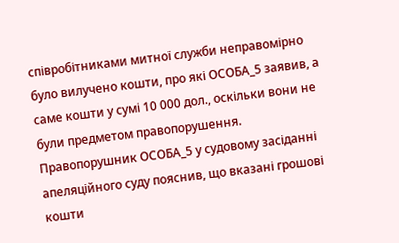співробітниками митної служби неправомірно було вилучено кошти, про які ОСОБА_5 заявив, а саме кошти у сумі 10 000 дол., оскільки вони не були предметом правопорушення.
Правопорушник ОСОБА_5 у судовому засіданні апеляційного суду пояснив, що вказані грошові кошти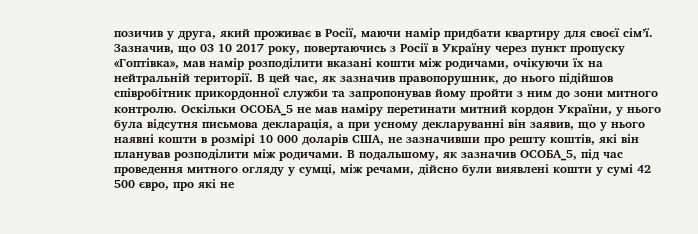позичив у друга, який проживає в Росії, маючи намір придбати квартиру для своєї сім’ї. Зазначив, що 03 10 2017 року, повертаючись з Росії в Україну через пункт пропуску «Гоптівка», мав намір розподілити вказані кошти між родичами, очікуючи їх на нейтральній території. В цей час, як зазначив правопорушник, до нього підійшов співробітник прикордонної служби та запропонував йому пройти з ним до зони митного контролю. Оскільки ОСОБА_5 не мав наміру перетинати митний кордон України, у нього була відсутня письмова декларація, а при усному декларуванні він заявив, що у нього наявні кошти в розмірі 10 000 доларів США, не зазначивши про решту коштів, які він планував розподілити між родичами. В подальшому, як зазначив ОСОБА_5, під час проведення митного огляду у сумці, між речами, дійсно були виявлені кошти у сумі 42 500 євро, про які не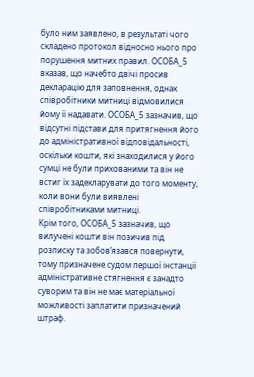було ним заявлено, в результаті чого складено протокол відносно нього про порушення митних правил. ОСОБА_5 вказав, що начебто двічі просив декларацію для заповнення, однак співробітники митниці відмовилися йому її надавати. ОСОБА_5 зазначив, що відсутні підстави для притягнення його до адміністративної відповідальності, оскільки кошти, які знаходилися у його сумці не були прихованими та він не встиг їх задекларувати до того моменту, коли вони були виявлені співробітниками митниці.
Крім того, ОСОБА_5 зазначив, що вилучені кошти він позичив під розписку та зобов’язався повернути, тому призначене судом першої інстанції адміністративне стягнення є занадто суворим та він не має матеріальної можливості заплатити призначений штраф.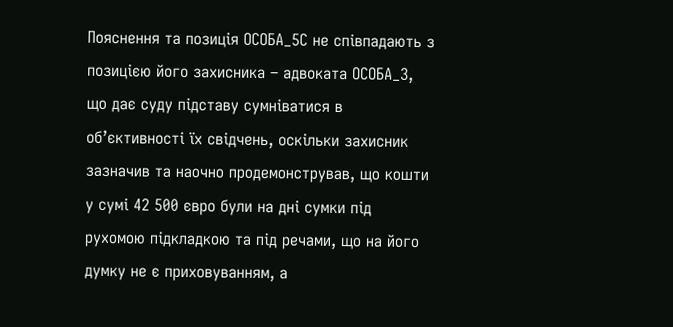Пояснення та позиція ОСОБА_5С не співпадають з позицією його захисника – адвоката ОСОБА_3, що дає суду підставу сумніватися в об’єктивності їх свідчень, оскільки захисник зазначив та наочно продемонстрував, що кошти у сумі 42 500 євро були на дні сумки під рухомою підкладкою та під речами, що на його думку не є приховуванням, а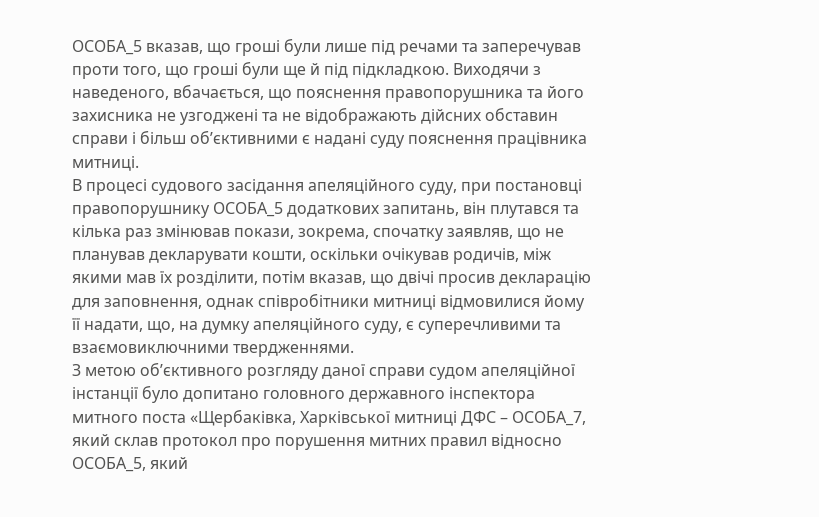ОСОБА_5 вказав, що гроші були лише під речами та заперечував проти того, що гроші були ще й під підкладкою. Виходячи з наведеного, вбачається, що пояснення правопорушника та його захисника не узгоджені та не відображають дійсних обставин справи і більш об’єктивними є надані суду пояснення працівника митниці.
В процесі судового засідання апеляційного суду, при постановці правопорушнику ОСОБА_5 додаткових запитань, він плутався та кілька раз змінював покази, зокрема, спочатку заявляв, що не планував декларувати кошти, оскільки очікував родичів, між якими мав їх розділити, потім вказав, що двічі просив декларацію для заповнення, однак співробітники митниці відмовилися йому її надати, що, на думку апеляційного суду, є суперечливими та взаємовиключними твердженнями.
З метою об’єктивного розгляду даної справи судом апеляційної інстанції було допитано головного державного інспектора митного поста «Щербаківка, Харківської митниці ДФС – ОСОБА_7, який склав протокол про порушення митних правил відносно ОСОБА_5, який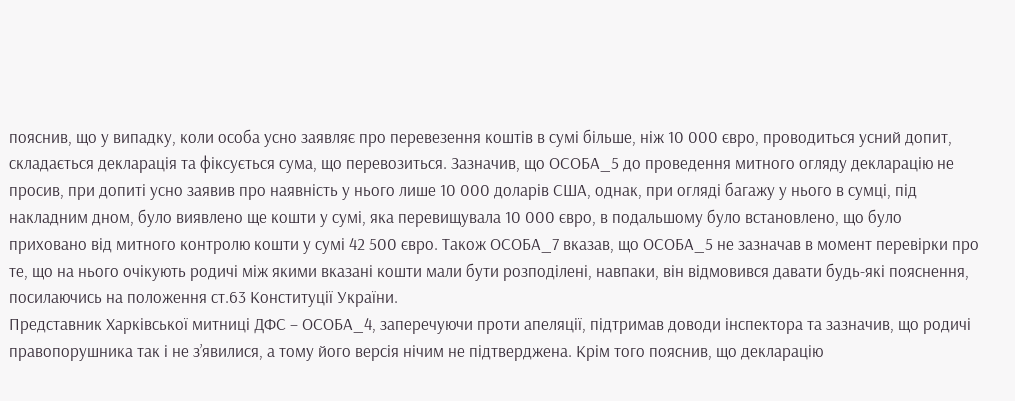пояснив, що у випадку, коли особа усно заявляє про перевезення коштів в сумі більше, ніж 10 000 євро, проводиться усний допит, складається декларація та фіксується сума, що перевозиться. Зазначив, що ОСОБА_5 до проведення митного огляду декларацію не просив, при допиті усно заявив про наявність у нього лише 10 000 доларів США, однак, при огляді багажу у нього в сумці, під накладним дном, було виявлено ще кошти у сумі, яка перевищувала 10 000 євро, в подальшому було встановлено, що було приховано від митного контролю кошти у сумі 42 500 євро. Також ОСОБА_7 вказав, що ОСОБА_5 не зазначав в момент перевірки про те, що на нього очікують родичі між якими вказані кошти мали бути розподілені, навпаки, він відмовився давати будь-які пояснення, посилаючись на положення ст.63 Конституції України.
Представник Харківської митниці ДФС – ОСОБА_4, заперечуючи проти апеляції, підтримав доводи інспектора та зазначив, що родичі правопорушника так і не з’явилися, а тому його версія нічим не підтверджена. Крім того пояснив, що декларацію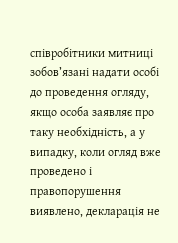співробітники митниці зобов’язані надати особі до проведення огляду, якщо особа заявляє про таку необхідність, а у випадку, коли огляд вже проведено і правопорушення виявлено, декларація не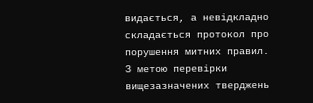видається, а невідкладно складається протокол про порушення митних правил.
З метою перевірки вищезазначених тверджень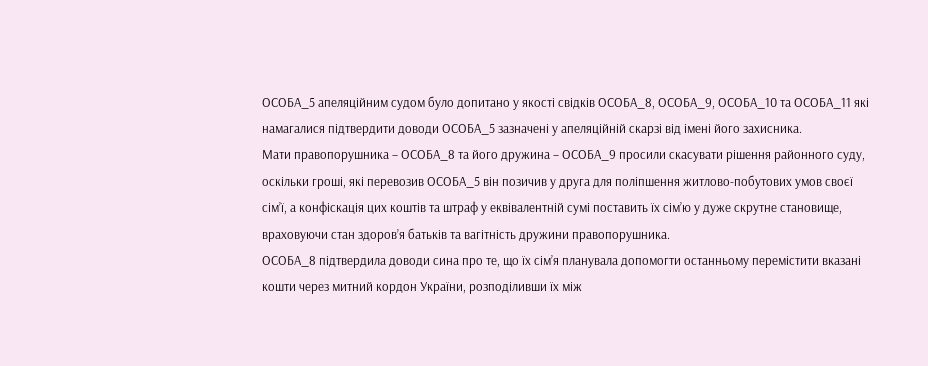ОСОБА_5 апеляційним судом було допитано у якості свідків ОСОБА_8, ОСОБА_9, ОСОБА_10 та ОСОБА_11 які намагалися підтвердити доводи ОСОБА_5 зазначені у апеляційній скарзі від імені його захисника.
Мати правопорушника – ОСОБА_8 та його дружина – ОСОБА_9 просили скасувати рішення районного суду, оскільки гроші, які перевозив ОСОБА_5 він позичив у друга для поліпшення житлово-побутових умов своєї сім’ї, а конфіскація цих коштів та штраф у еквівалентній сумі поставить їх сім’ю у дуже скрутне становище, враховуючи стан здоров’я батьків та вагітність дружини правопорушника.
ОСОБА_8 підтвердила доводи сина про те, що їх сім’я планувала допомогти останньому перемістити вказані кошти через митний кордон України, розподіливши їх між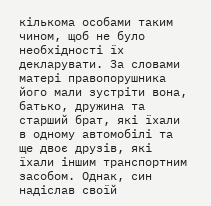кількома особами таким чином, щоб не було необхідності їх декларувати. За словами матері правопорушника його мали зустріти вона, батько, дружина та старший брат, які їхали в одному автомобілі та ще двоє друзів, які їхали іншим транспортним засобом. Однак, син надіслав своїй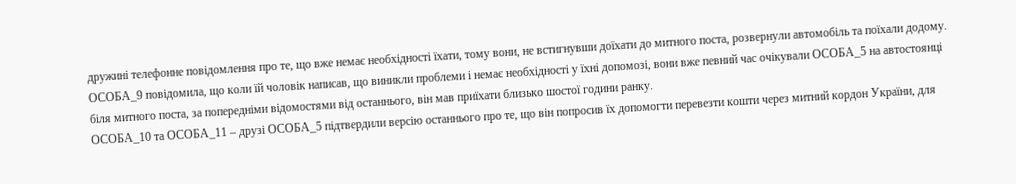дружині телефонне повідомлення про те, що вже немає необхідності їхати, тому вони, не встигнувши доїхати до митного поста, розвернули автомобіль та поїхали додому.
ОСОБА_9 повідомила, що коли їй чоловік написав, що виникли проблеми і немає необхідності у їхні допомозі, вони вже певний час очікували ОСОБА_5 на автостоянці біля митного поста, за попередніми відомостями від останнього, він мав приїхати близько шостої години ранку.
ОСОБА_10 та ОСОБА_11 – друзі ОСОБА_5 підтвердили версію останнього про те, що він попросив їх допомогти перевезти кошти через митний кордон України, для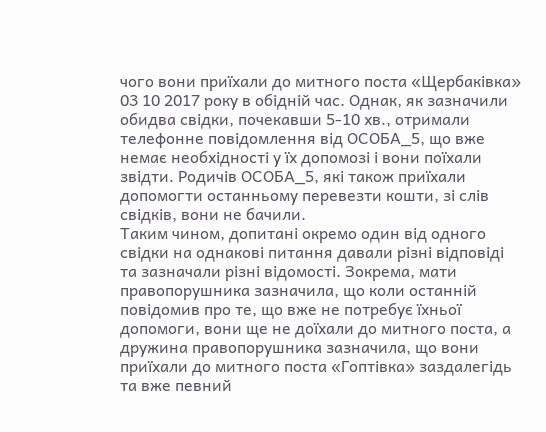чого вони приїхали до митного поста «Щербаківка» 03 10 2017 року в обідній час. Однак, як зазначили обидва свідки, почекавши 5-10 хв., отримали телефонне повідомлення від ОСОБА_5, що вже немає необхідності у їх допомозі і вони поїхали звідти. Родичів ОСОБА_5, які також приїхали допомогти останньому перевезти кошти, зі слів свідків, вони не бачили.
Таким чином, допитані окремо один від одного свідки на однакові питання давали різні відповіді та зазначали різні відомості. Зокрема, мати правопорушника зазначила, що коли останній повідомив про те, що вже не потребує їхньої допомоги, вони ще не доїхали до митного поста, а дружина правопорушника зазначила, що вони приїхали до митного поста «Гоптівка» заздалегідь та вже певний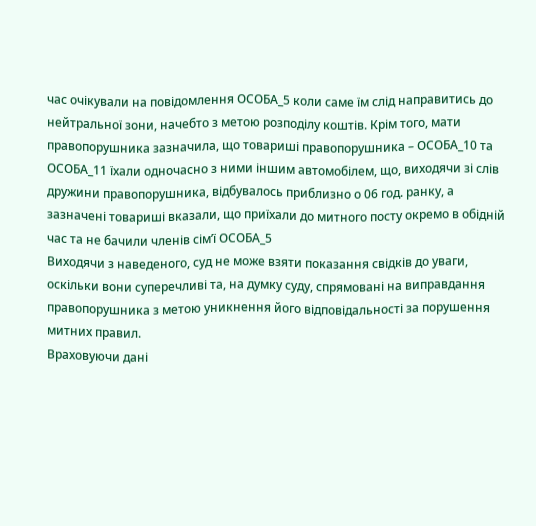час очікували на повідомлення ОСОБА_5 коли саме їм слід направитись до нейтральної зони, начебто з метою розподілу коштів. Крім того, мати правопорушника зазначила, що товариші правопорушника – ОСОБА_10 та ОСОБА_11 їхали одночасно з ними іншим автомобілем, що, виходячи зі слів дружини правопорушника, відбувалось приблизно о 06 год. ранку, а зазначені товариші вказали, що приїхали до митного посту окремо в обідній час та не бачили членів сім’ї ОСОБА_5
Виходячи з наведеного, суд не може взяти показання свідків до уваги, оскільки вони суперечливі та, на думку суду, спрямовані на виправдання правопорушника з метою уникнення його відповідальності за порушення митних правил.
Враховуючи дані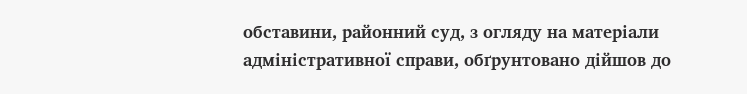обставини, районний суд, з огляду на матеріали адміністративної справи, обґрунтовано дійшов до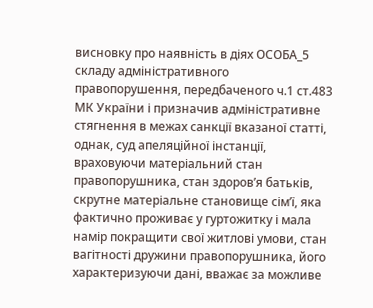висновку про наявність в діях ОСОБА_5 складу адміністративного правопорушення, передбаченого ч.1 ст.483 МК України і призначив адміністративне стягнення в межах санкції вказаної статті, однак, суд апеляційної інстанції, враховуючи матеріальний стан правопорушника, стан здоров’я батьків, скрутне матеріальне становище сім’ї, яка фактично проживає у гуртожитку і мала намір покращити свої житлові умови, стан вагітності дружини правопорушника, його характеризуючи дані, вважає за можливе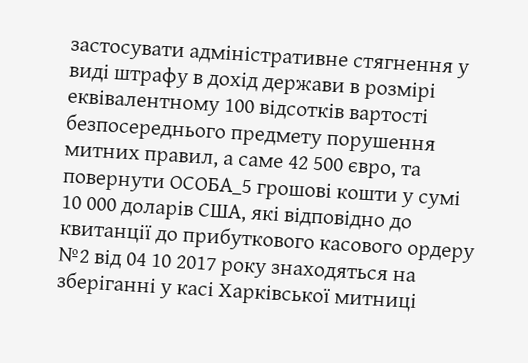застосувати адміністративне стягнення у виді штрафу в дохід держави в розмірі еквівалентному 100 відсотків вартості безпосереднього предмету порушення митних правил, а саме 42 500 євро, та повернути ОСОБА_5 грошові кошти у сумі 10 000 доларів США, які відповідно до квитанції до прибуткового касового ордеру №2 від 04 10 2017 року знаходяться на зберіганні у касі Харківської митниці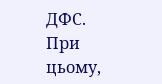ДФС.
При цьому,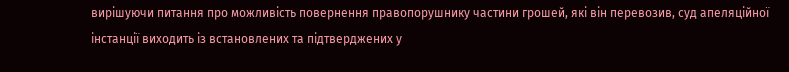вирішуючи питання про можливість повернення правопорушнику частини грошей, які він перевозив, суд апеляційної інстанції виходить із встановлених та підтверджених у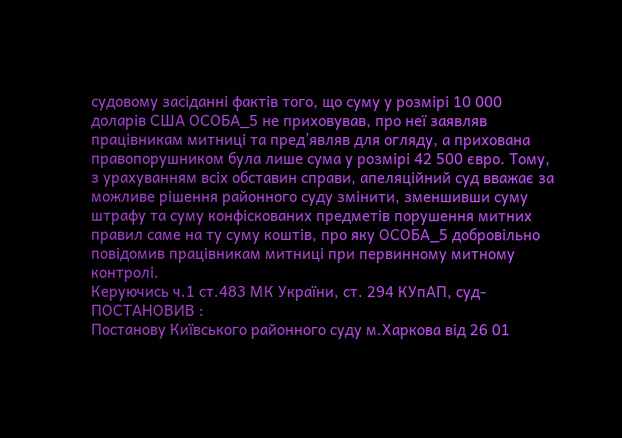судовому засіданні фактів того, що суму у розмірі 10 000 доларів США ОСОБА_5 не приховував, про неї заявляв працівникам митниці та пред’являв для огляду, а прихована правопорушником була лише сума у розмірі 42 500 євро. Тому, з урахуванням всіх обставин справи, апеляційний суд вважає за можливе рішення районного суду змінити, зменшивши суму штрафу та суму конфіскованих предметів порушення митних правил саме на ту суму коштів, про яку ОСОБА_5 добровільно повідомив працівникам митниці при первинному митному контролі.
Керуючись ч.1 ст.483 МК України, ст. 294 КУпАП, суд-
ПОСТАНОВИВ :
Постанову Київського районного суду м.Харкова від 26 01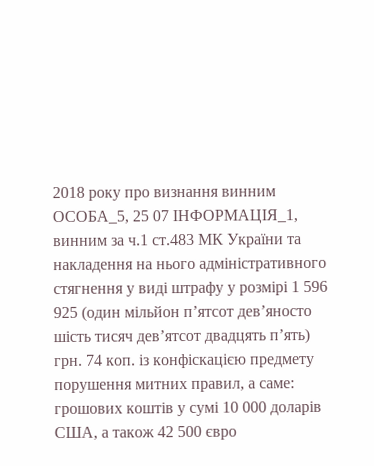2018 року про визнання винним ОСОБА_5, 25 07 ІНФОРМАЦІЯ_1, винним за ч.1 ст.483 МК України та накладення на нього адміністративного стягнення у виді штрафу у розмірі 1 596 925 (один мільйон п’ятсот дев’яносто шість тисяч дев’ятсот двадцять п’ять) грн. 74 коп. із конфіскацією предмету порушення митних правил, а саме: грошових коштів у сумі 10 000 доларів США, а також 42 500 євро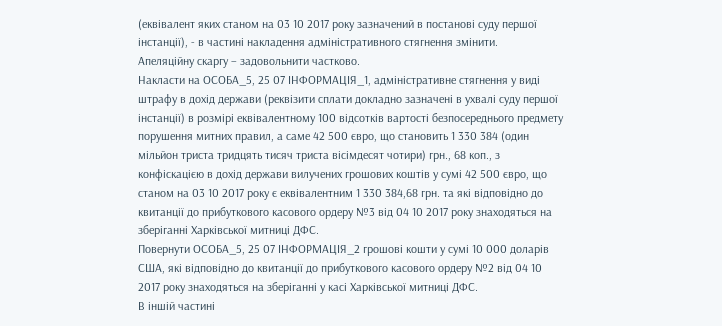(еквівалент яких станом на 03 10 2017 року зазначений в постанові суду першої інстанції), - в частині накладення адміністративного стягнення змінити.
Апеляційну скаргу – задовольнити частково.
Накласти на ОСОБА_5, 25 07 ІНФОРМАЦІЯ_1, адміністративне стягнення у виді штрафу в дохід держави (реквізити сплати докладно зазначені в ухвалі суду першої інстанції) в розмірі еквівалентному 100 відсотків вартості безпосереднього предмету порушення митних правил, а саме 42 500 євро, що становить 1 330 384 (один мільйон триста тридцять тисяч триста вісімдесят чотири) грн., 68 коп., з конфіскацією в дохід держави вилучених грошових коштів у сумі 42 500 євро, що станом на 03 10 2017 року є еквівалентним 1 330 384,68 грн. та які відповідно до квитанції до прибуткового касового ордеру №3 від 04 10 2017 року знаходяться на зберіганні Харківської митниці ДФС.
Повернути ОСОБА_5, 25 07 ІНФОРМАЦІЯ_2 грошові кошти у сумі 10 000 доларів США, які відповідно до квитанції до прибуткового касового ордеру №2 від 04 10 2017 року знаходяться на зберіганні у касі Харківської митниці ДФС.
В іншій частині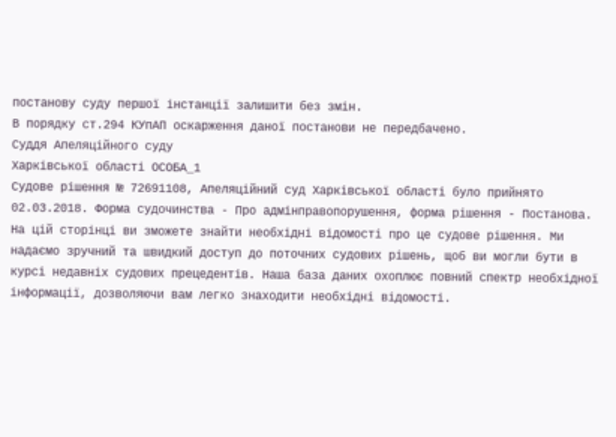постанову суду першої інстанції залишити без змін.
В порядку ст.294 КУпАП оскарження даної постанови не передбачено.
Суддя Апеляційного суду
Харківської області ОСОБА_1
Судове рішення № 72691108, Апеляційний суд Харківської області було прийнято 02.03.2018. Форма судочинства - Про адмінправопорушення, форма рішення - Постанова. На цій сторінці ви зможете знайти необхідні відомості про це судове рішення. Ми надаємо зручний та швидкий доступ до поточних судових рішень, щоб ви могли бути в курсі недавніх судових прецедентів. Наша база даних охоплює повний спектр необхідної інформації, дозволяючи вам легко знаходити необхідні відомості.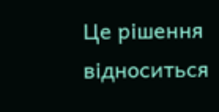Це рішення відноситься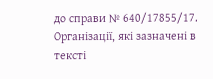до справи № 640/17855/17. Організації, які зазначені в тексті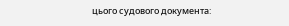цього судового документа: